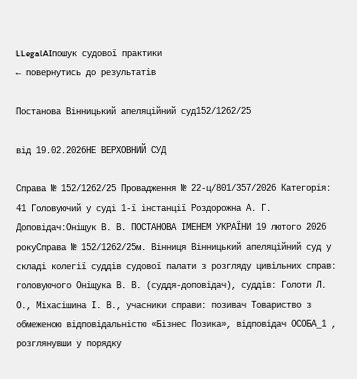LLegalAIпошук судової практики
← повернутись до результатів

Постанова Вінницький апеляційний суд152/1262/25

від 19.02.2026НЕ ВЕРХОВНИЙ СУД

Справа № 152/1262/25 Провадження № 22-ц/801/357/2026 Категорія: 41 Головуючий у суді 1-ї інстанції Роздорожна А. Г. Доповідач:Оніщук В. В. ПОСТАНОВА ІМЕНЕМ УКРАЇНИ 19 лютого 2026 рокуСправа № 152/1262/25м. Вінниця Вінницький апеляційний суд у складі колегії суддів судової палати з розгляду цивільних справ: головуючого Оніщука В. В. (суддя-доповідач), суддів: Голоти Л. О., Міхасішина І. В., учасники справи: позивач Товариство з обмеженою відповідальністю «Бізнес Позика», відповідач ОСОБА_1 , розглянувши у порядку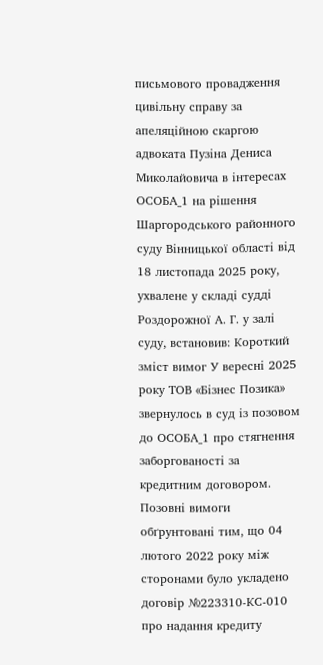письмового провадження цивільну справу за апеляційною скаргою адвоката Пузіна Дениса Миколайовича в інтересах ОСОБА_1 на рішення Шаргородського районного суду Вінницької області від 18 листопада 2025 року, ухвалене у складі судді Роздорожної А. Г. у залі суду, встановив: Короткий зміст вимог У вересні 2025 року ТОВ «Бізнес Позика» звернулось в суд із позовом до ОСОБА_1 про стягнення заборгованості за кредитним договором. Позовні вимоги обґрунтовані тим, що 04 лютого 2022 року між сторонами було укладено договір №223310-КС-010 про надання кредиту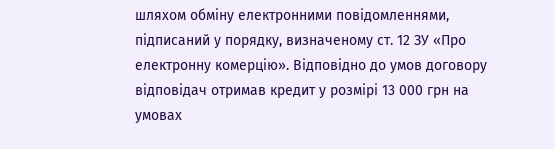шляхом обміну електронними повідомленнями, підписаний у порядку, визначеному ст. 12 ЗУ «Про електронну комерцію». Відповідно до умов договору відповідач отримав кредит у розмірі 13 000 грн на умовах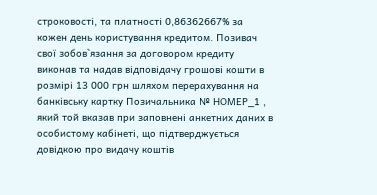строковості, та платності 0,86362667% за кожен день користування кредитом. Позивач свої зобов`язання за договором кредиту виконав та надав відповідачу грошові кошти в розмірі 13 000 грн шляхом перерахування на банківську картку Позичальника № НОМЕР_1 , який той вказав при заповнені анкетних даних в особистому кабінеті, що підтверджується довідкою про видачу коштів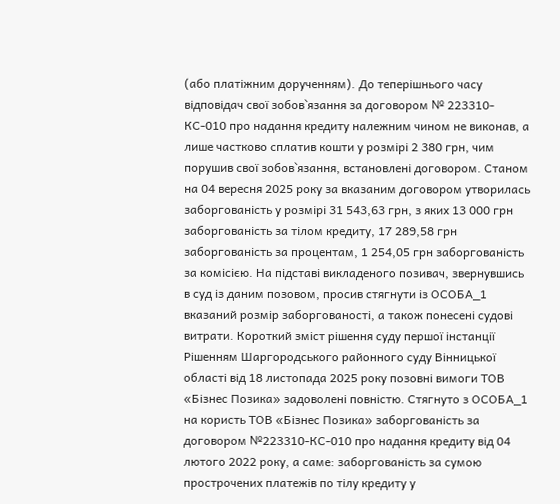(або платіжним дорученням). До теперішнього часу відповідач свої зобов`язання за договором № 223310-КС-010 про надання кредиту належним чином не виконав, а лише частково сплатив кошти у розмірі 2 380 грн, чим порушив свої зобов`язання, встановлені договором. Станом на 04 вересня 2025 року за вказаним договором утворилась заборгованість у розмірі 31 543,63 грн, з яких 13 000 грн заборгованість за тілом кредиту, 17 289,58 грн заборгованість за процентам, 1 254,05 грн заборгованість за комісією. На підставі викладеного позивач, звернувшись в суд із даним позовом, просив стягнути із ОСОБА_1 вказаний розмір заборгованості, а також понесені судові витрати. Короткий зміст рішення суду першої інстанції Рішенням Шаргородського районного суду Вінницької області від 18 листопада 2025 року позовні вимоги ТОВ «Бізнес Позика» задоволені повністю. Стягнуто з ОСОБА_1 на користь ТОВ «Бізнес Позика» заборгованість за договором №223310-КС-010 про надання кредиту від 04 лютого 2022 року, а саме: заборгованість за сумою прострочених платежів по тілу кредиту у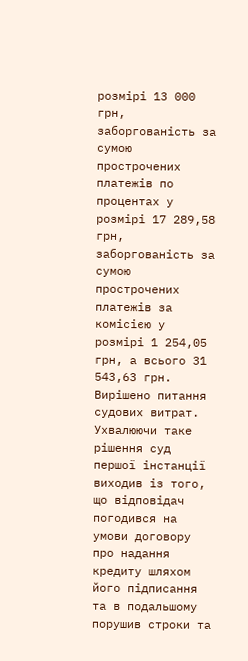розмірі 13 000 грн, заборгованість за сумою прострочених платежів по процентах у розмірі 17 289,58 грн, заборгованість за сумою прострочених платежів за комісією у розмірі 1 254,05 грн, а всього 31 543,63 грн. Вирішено питання судових витрат. Ухвалюючи таке рішення суд першої інстанції виходив із того, що відповідач погодився на умови договору про надання кредиту шляхом його підписання та в подальшому порушив строки та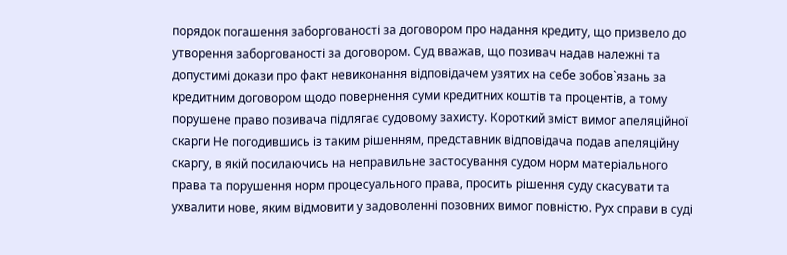порядок погашення заборгованості за договором про надання кредиту, що призвело до утворення заборгованості за договором. Суд вважав, що позивач надав належні та допустимі докази про факт невиконання відповідачем узятих на себе зобов`язань за кредитним договором щодо повернення суми кредитних коштів та процентів, а тому порушене право позивача підлягає судовому захисту. Короткий зміст вимог апеляційної скарги Не погодившись із таким рішенням, представник відповідача подав апеляційну скаргу, в якій посилаючись на неправильне застосування судом норм матеріального права та порушення норм процесуального права, просить рішення суду скасувати та ухвалити нове, яким відмовити у задоволенні позовних вимог повністю. Рух справи в суді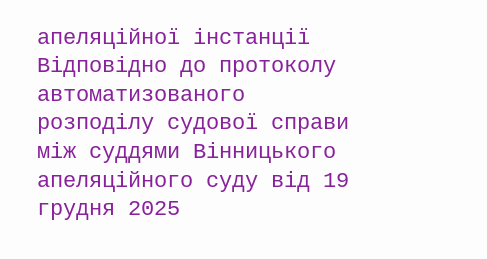апеляційної інстанції Відповідно до протоколу автоматизованого розподілу судової справи між суддями Вінницького апеляційного суду від 19 грудня 2025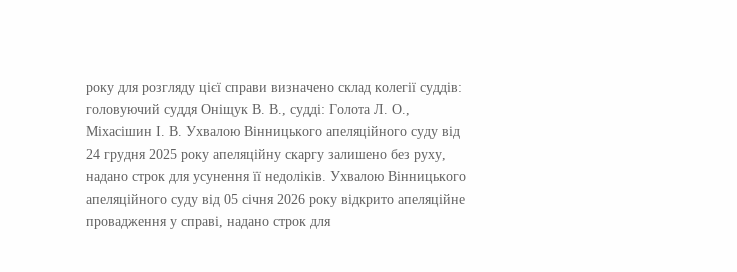року для розгляду цієї справи визначено склад колегії суддів: головуючий суддя Оніщук В. В., судді: Голота Л. О., Міхасішин І. В. Ухвалою Вінницького апеляційного суду від 24 грудня 2025 року апеляційну скаргу залишено без руху, надано строк для усунення її недоліків. Ухвалою Вінницького апеляційного суду від 05 січня 2026 року відкрито апеляційне провадження у справі, надано строк для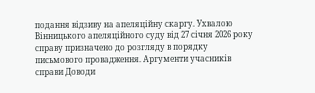подання відзиву на апеляційну скаргу. Ухвалою Вінницького апеляційного суду від 27 січня 2026 року справу призначено до розгляду в порядку письмового провадження. Аргументи учасників справи Доводи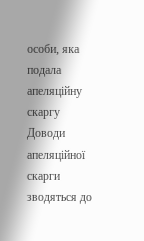особи, яка подала апеляційну скаргу Доводи апеляційної скарги зводяться до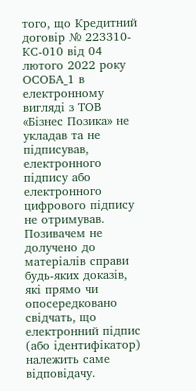того, що Кредитний договір № 223310-КС-010 від 04 лютого 2022 року ОСОБА_1 в електронному вигляді з ТОВ «Бізнес Позика» не укладав та не підписував, електронного підпису або електронного цифрового підпису не отримував. Позивачем не долучено до матеріалів справи будь-яких доказів, які прямо чи опосередковано свідчать, що електронний підпис (або ідентифікатор) належить саме відповідачу.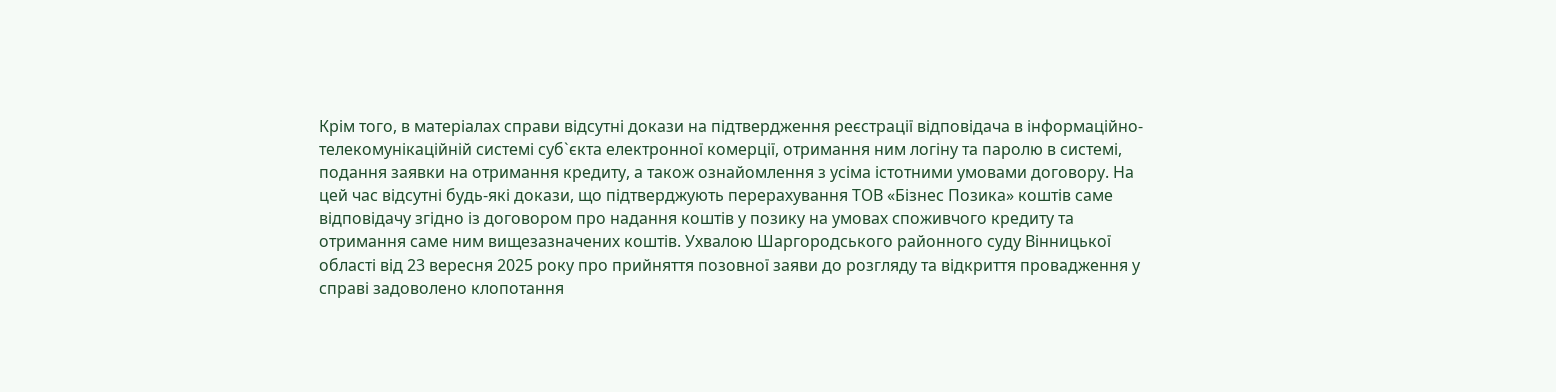Крім того, в матеріалах справи відсутні докази на підтвердження реєстрації відповідача в інформаційно-телекомунікаційній системі суб`єкта електронної комерції, отримання ним логіну та паролю в системі, подання заявки на отримання кредиту, а також ознайомлення з усіма істотними умовами договору. На цей час відсутні будь-які докази, що підтверджують перерахування ТОВ «Бізнес Позика» коштів саме відповідачу згідно із договором про надання коштів у позику на умовах споживчого кредиту та отримання саме ним вищезазначених коштів. Ухвалою Шаргородського районного суду Вінницької області від 23 вересня 2025 року про прийняття позовної заяви до розгляду та відкриття провадження у справі задоволено клопотання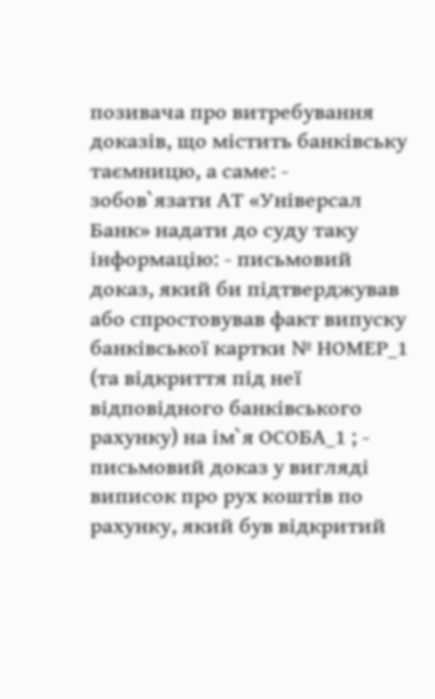позивача про витребування доказів, що містить банківську таємницю, а саме: - зобов`язати АТ «Універсал Банк» надати до суду таку інформацію: - письмовий доказ, який би підтверджував або спростовував факт випуску банківської картки № НОМЕР_1 (та відкриття під неї відповідного банківського рахунку) на ім`я ОСОБА_1 ; - письмовий доказ у вигляді виписок про рух коштів по рахунку, який був відкритий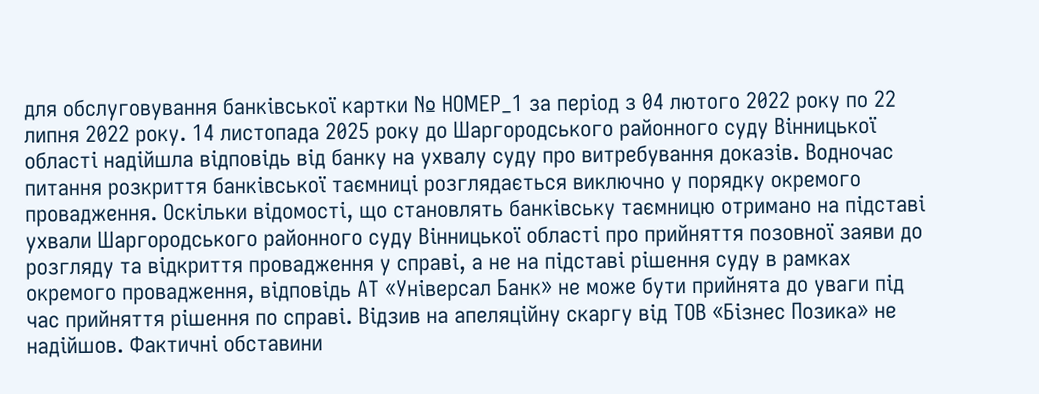для обслуговування банківської картки № НОМЕР_1 за період з 04 лютого 2022 року по 22 липня 2022 року. 14 листопада 2025 року до Шаргородського районного суду Вінницької області надійшла відповідь від банку на ухвалу суду про витребування доказів. Водночас питання розкриття банківської таємниці розглядається виключно у порядку окремого провадження. Оскільки відомості, що становлять банківську таємницю отримано на підставі ухвали Шаргородського районного суду Вінницької області про прийняття позовної заяви до розгляду та відкриття провадження у справі, а не на підставі рішення суду в рамках окремого провадження, відповідь АТ «Універсал Банк» не може бути прийнята до уваги під час прийняття рішення по справі. Відзив на апеляційну скаргу від ТОВ «Бізнес Позика» не надійшов. Фактичні обставини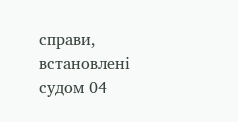справи, встановлені судом 04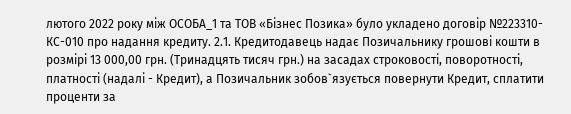лютого 2022 року між ОСОБА_1 та ТОВ «Бізнес Позика» було укладено договір №223310-КС-010 про надання кредиту. 2.1. Кредитодавець надає Позичальнику грошові кошти в розмірі 13 000,00 грн. (Тринадцять тисяч грн.) на засадах строковості, поворотності, платності (надалі - Кредит), а Позичальник зобов`язується повернути Кредит, сплатити проценти за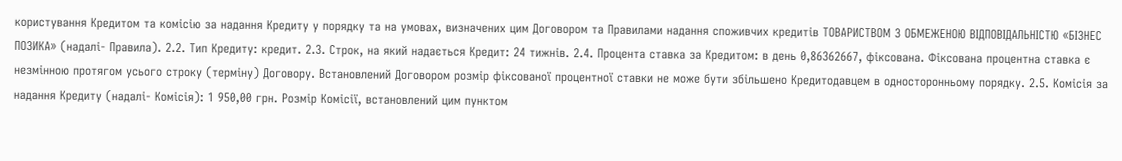користування Кредитом та комісію за надання Кредиту у порядку та на умовах, визначених цим Договором та Правилами надання споживчих кредитів ТОВАРИСТВОМ З ОБМЕЖЕНОЮ ВІДПОВІДАЛЬНІСТЮ «БІЗНЕС ПОЗИКА» (надалі- Правила). 2.2. Тип Кредиту: кредит. 2.3. Строк, на який надається Кредит: 24 тижнів. 2.4. Процента ставка за Кредитом: в день 0,86362667, фіксована. Фіксована процентна ставка є незмінною протягом усього строку (терміну) Договору. Встановлений Договором розмір фіксованої процентної ставки не може бути збільшено Кредитодавцем в односторонньому порядку. 2.5. Комісія за надання Кредиту (надалі- Комісія): 1 950,00 грн. Розмір Комісії, встановлений цим пунктом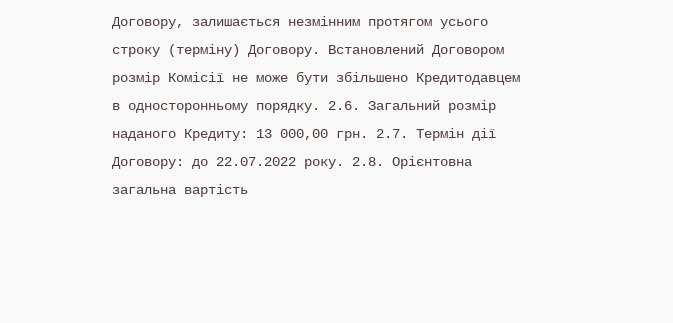Договору, залишається незмінним протягом усього строку (терміну) Договору. Встановлений Договором розмір Комісії не може бути збільшено Кредитодавцем в односторонньому порядку. 2.6. Загальний розмір наданого Кредиту: 13 000,00 грн. 2.7. Термін дії Договору: до 22.07.2022 року. 2.8. Орієнтовна загальна вартість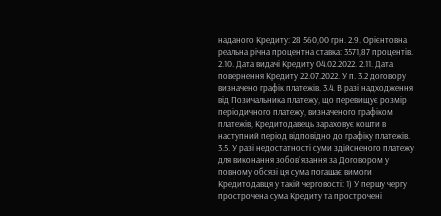наданого Кредиту: 28 560,00 грн. 2.9. Орієнтовна реальна річна процентна ставка: 3571,87 процентів. 2.10. Дата видачі Кредиту 04.02.2022. 2.11. Дата повернення Кредиту 22.07.2022. У п. 3.2 договору визначено графік платежів. 3.4. В разі надходження від Позичальника платежу, що перевищує розмір періодичного платежу, визначеного графіком платежів, Кредитодавець зараховує кошти в наступний період відповідно до графіку платежів. 3.5. У разі недостатності суми здійсненого платежу для виконання зобов`язання за Договором у повному обсязі ця сума погашає вимоги Кредитодавця у такій черговості: 1) У першу чергу прострочена сума Кредиту та прострочені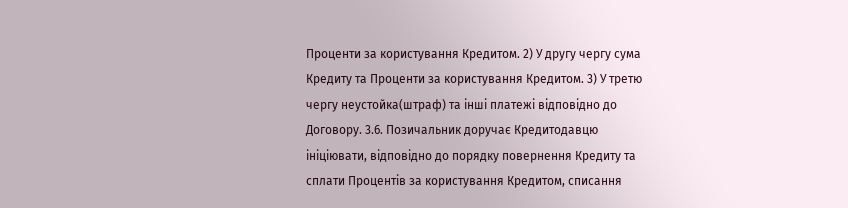Проценти за користування Кредитом. 2) У другу чергу сума Кредиту та Проценти за користування Кредитом. 3) У третю чергу неустойка(штраф) та інші платежі відповідно до Договору. 3.6. Позичальник доручає Кредитодавцю ініціювати, відповідно до порядку повернення Кредиту та сплати Процентів за користування Кредитом, списання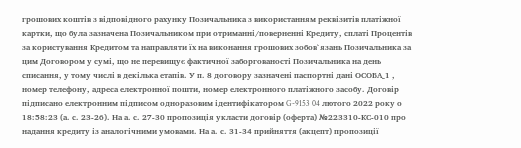грошових коштів з відповідного рахунку Позичальника з використанням реквізитів платіжної картки, що була зазначена Позичальником при отриманні/поверненні Кредиту, сплаті Процентів за користування Кредитом та направляти їх на виконання грошових зобов`язань Позичальника за цим Договором у сумі, що не перевищує фактичної заборгованості Позичальника на день списання, у тому числі в декілька етапів. У п. 8 договору зазначені паспортні дані ОСОБА_1 , номер телефону, адреса електронної пошти, номер електронного платіжного засобу. Договір підписано електронним підписом одноразовим ідентифікатором G-9153 04 лютого 2022 року о 18:58:23 (а. с. 23-26). На а. с. 27-30 пропозиція укласти договір (оферта) №223310-КС-010 про надання кредиту із аналогічними умовами. На а. с. 31-34 прийняття (акцепт) пропозиції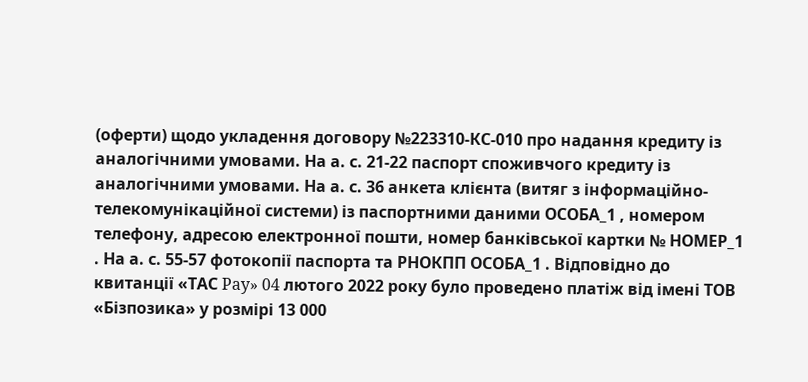(оферти) щодо укладення договору №223310-КС-010 про надання кредиту із аналогічними умовами. На а. с. 21-22 паспорт споживчого кредиту із аналогічними умовами. На а. с. 36 анкета клієнта (витяг з інформаційно-телекомунікаційної системи) із паспортними даними ОСОБА_1 , номером телефону, адресою електронної пошти, номер банківської картки № НОМЕР_1 . На а. с. 55-57 фотокопії паспорта та РНОКПП ОСОБА_1 . Відповідно до квитанції «ТАС Pay» 04 лютого 2022 року було проведено платіж від імені ТОВ «Бізпозика» у розмірі 13 000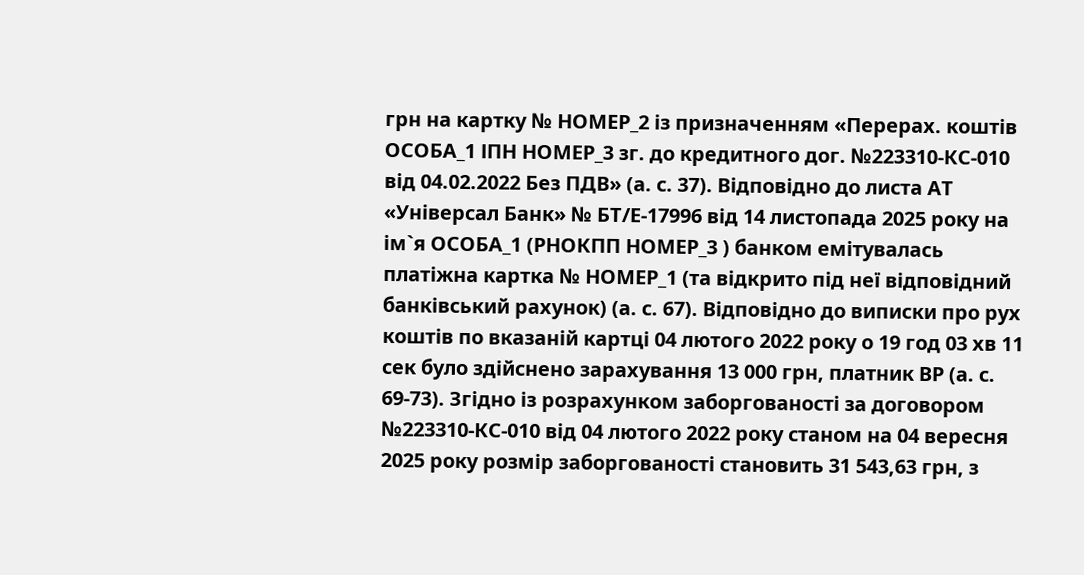грн на картку № НОМЕР_2 із призначенням «Перерах. коштів ОСОБА_1 ІПН НОМЕР_3 зг. до кредитного дог. №223310-КС-010 від 04.02.2022 Без ПДВ» (а. с. 37). Відповідно до листа АТ «Універсал Банк» № БТ/Е-17996 від 14 листопада 2025 року на ім`я ОСОБА_1 (РНОКПП НОМЕР_3 ) банком емітувалась платіжна картка № НОМЕР_1 (та відкрито під неї відповідний банківський рахунок) (а. с. 67). Відповідно до виписки про рух коштів по вказаній картці 04 лютого 2022 року о 19 год 03 хв 11 сек було здійснено зарахування 13 000 грн, платник ВР (а. с. 69-73). Згідно із розрахунком заборгованості за договором №223310-КС-010 від 04 лютого 2022 року станом на 04 вересня 2025 року розмір заборгованості становить 31 543,63 грн, з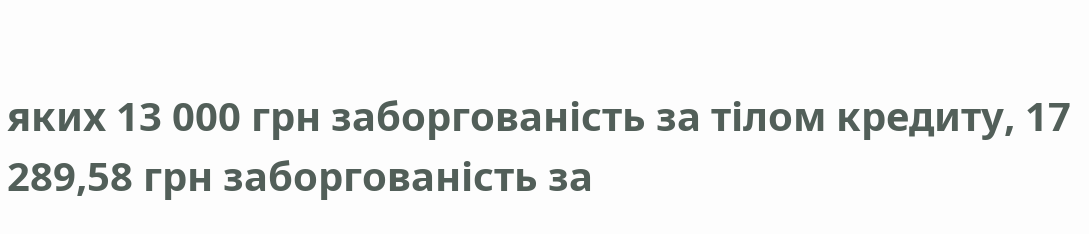яких 13 000 грн заборгованість за тілом кредиту, 17 289,58 грн заборгованість за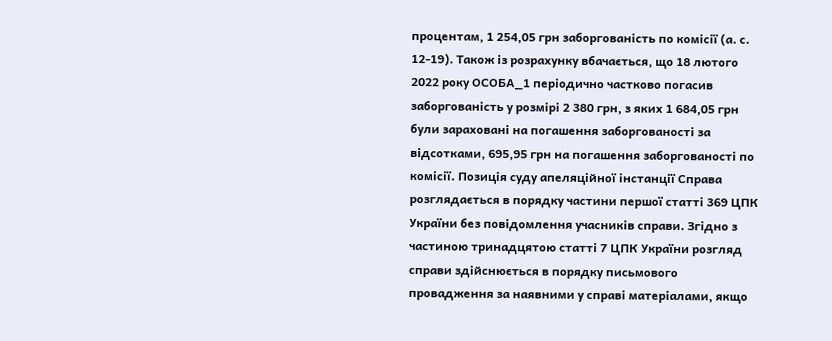процентам, 1 254,05 грн заборгованість по комісії (а. с. 12-19). Також із розрахунку вбачається, що 18 лютого 2022 року ОСОБА_1 періодично частково погасив заборгованість у розмірі 2 380 грн, з яких 1 684,05 грн були зараховані на погашення заборгованості за відсотками, 695,95 грн на погашення заборгованості по комісії. Позиція суду апеляційної інстанції Справа розглядається в порядку частини першої статті 369 ЦПК України без повідомлення учасників справи. Згідно з частиною тринадцятою статті 7 ЦПК України розгляд справи здійснюється в порядку письмового провадження за наявними у справі матеріалами, якщо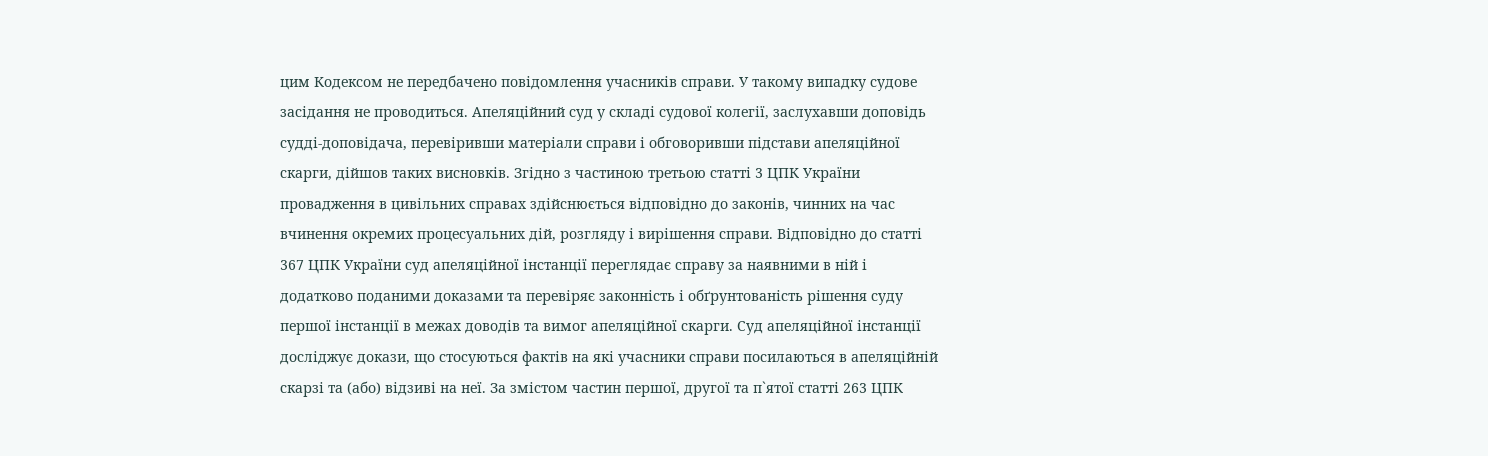цим Кодексом не передбачено повідомлення учасників справи. У такому випадку судове засідання не проводиться. Апеляційний суд у складі судової колегії, заслухавши доповідь судді-доповідача, перевіривши матеріали справи і обговоривши підстави апеляційної скарги, дійшов таких висновків. Згідно з частиною третьою статті 3 ЦПК України провадження в цивільних справах здійснюється відповідно до законів, чинних на час вчинення окремих процесуальних дій, розгляду і вирішення справи. Відповідно до статті 367 ЦПК України суд апеляційної інстанції переглядає справу за наявними в ній і додатково поданими доказами та перевіряє законність і обґрунтованість рішення суду першої інстанції в межах доводів та вимог апеляційної скарги. Суд апеляційної інстанції досліджує докази, що стосуються фактів на які учасники справи посилаються в апеляційній скарзі та (або) відзиві на неї. За змістом частин першої, другої та п`ятої статті 263 ЦПК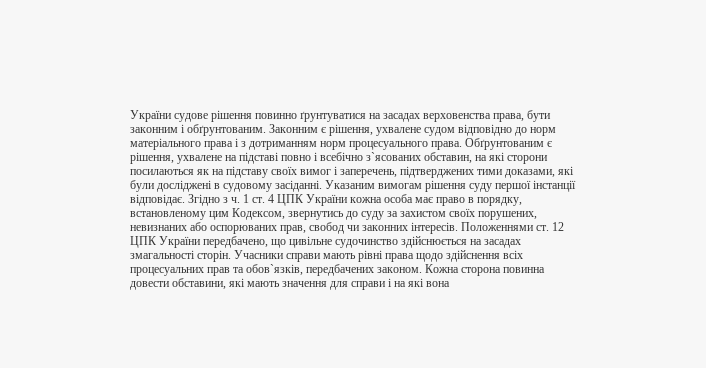України судове рішення повинно ґрунтуватися на засадах верховенства права, бути законним і обґрунтованим. Законним є рішення, ухвалене судом відповідно до норм матеріального права і з дотриманням норм процесуального права. Обґрунтованим є рішення, ухвалене на підставі повно і всебічно з`ясованих обставин, на які сторони посилаються як на підставу своїх вимог і заперечень, підтверджених тими доказами, які були досліджені в судовому засіданні. Указаним вимогам рішення суду першої інстанції відповідає. Згідно з ч. 1 ст. 4 ЦПК України кожна особа має право в порядку, встановленому цим Кодексом, звернутись до суду за захистом своїх порушених, невизнаних або оспорюваних прав, свобод чи законних інтересів. Положеннями ст. 12 ЦПК України передбачено, що цивільне судочинство здійснюється на засадах змагальності сторін. Учасники справи мають рівні права щодо здійснення всіх процесуальних прав та обов`язків, передбачених законом. Кожна сторона повинна довести обставини, які мають значення для справи і на які вона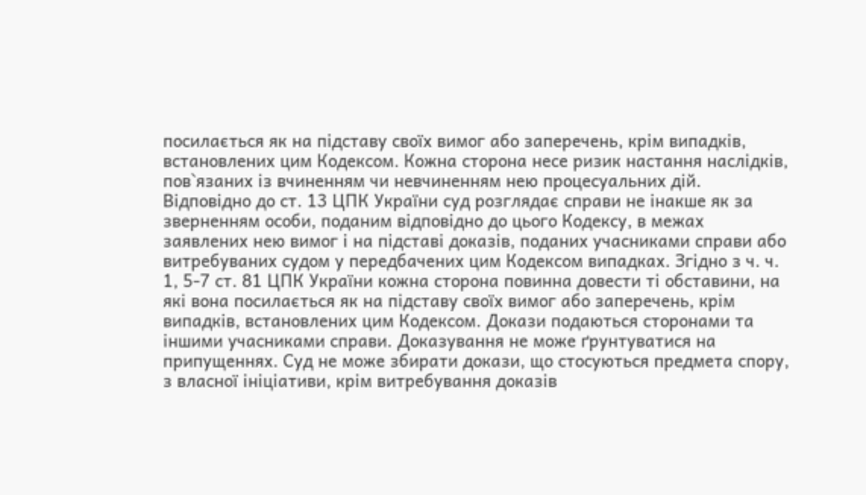посилається як на підставу своїх вимог або заперечень, крім випадків, встановлених цим Кодексом. Кожна сторона несе ризик настання наслідків, пов`язаних із вчиненням чи невчиненням нею процесуальних дій. Відповідно до ст. 13 ЦПК України суд розглядає справи не інакше як за зверненням особи, поданим відповідно до цього Кодексу, в межах заявлених нею вимог і на підставі доказів, поданих учасниками справи або витребуваних судом у передбачених цим Кодексом випадках. Згідно з ч. ч. 1, 5-7 ст. 81 ЦПК України кожна сторона повинна довести ті обставини, на які вона посилається як на підставу своїх вимог або заперечень, крім випадків, встановлених цим Кодексом. Докази подаються сторонами та іншими учасниками справи. Доказування не може ґрунтуватися на припущеннях. Суд не може збирати докази, що стосуються предмета спору, з власної ініціативи, крім витребування доказів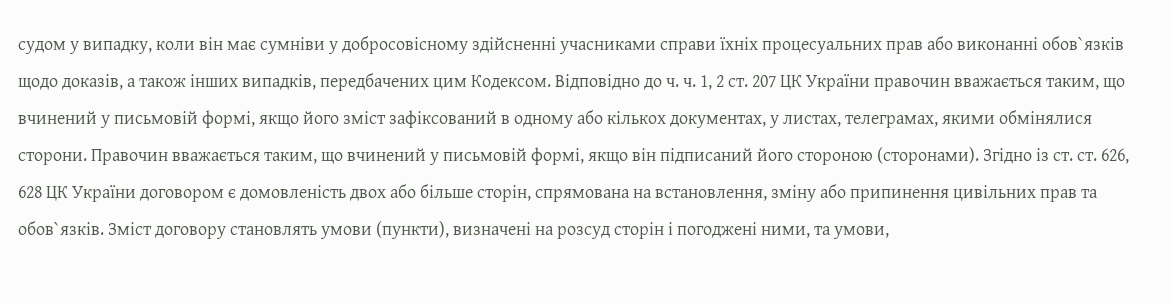судом у випадку, коли він має сумніви у добросовісному здійсненні учасниками справи їхніх процесуальних прав або виконанні обов`язків щодо доказів, а також інших випадків, передбачених цим Кодексом. Відповідно до ч. ч. 1, 2 ст. 207 ЦК України правочин вважається таким, що вчинений у письмовій формі, якщо його зміст зафіксований в одному або кількох документах, у листах, телеграмах, якими обмінялися сторони. Правочин вважається таким, що вчинений у письмовій формі, якщо він підписаний його стороною (сторонами). Згідно із ст. ст. 626, 628 ЦК України договором є домовленість двох або більше сторін, спрямована на встановлення, зміну або припинення цивільних прав та обов`язків. Зміст договору становлять умови (пункти), визначені на розсуд сторін і погоджені ними, та умови,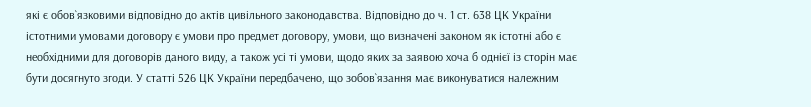які є обов`язковими відповідно до актів цивільного законодавства. Відповідно до ч. 1 ст. 638 ЦК України істотними умовами договору є умови про предмет договору, умови, що визначені законом як істотні або є необхідними для договорів даного виду, а також усі ті умови, щодо яких за заявою хоча б однієї із сторін має бути досягнуто згоди. У статті 526 ЦК України передбачено, що зобов`язання має виконуватися належним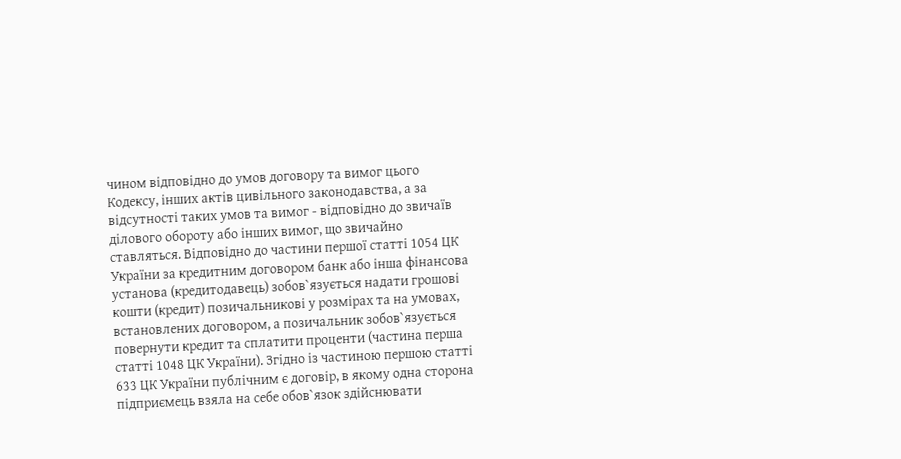чином відповідно до умов договору та вимог цього Кодексу, інших актів цивільного законодавства, а за відсутності таких умов та вимог - відповідно до звичаїв ділового обороту або інших вимог, що звичайно ставляться. Відповідно до частини першої статті 1054 ЦК України за кредитним договором банк або інша фінансова установа (кредитодавець) зобов`язується надати грошові кошти (кредит) позичальникові у розмірах та на умовах, встановлених договором, а позичальник зобов`язується повернути кредит та сплатити проценти (частина перша статті 1048 ЦК України). Згідно із частиною першою статті 633 ЦК України публічним є договір, в якому одна сторона підприємець взяла на себе обов`язок здійснювати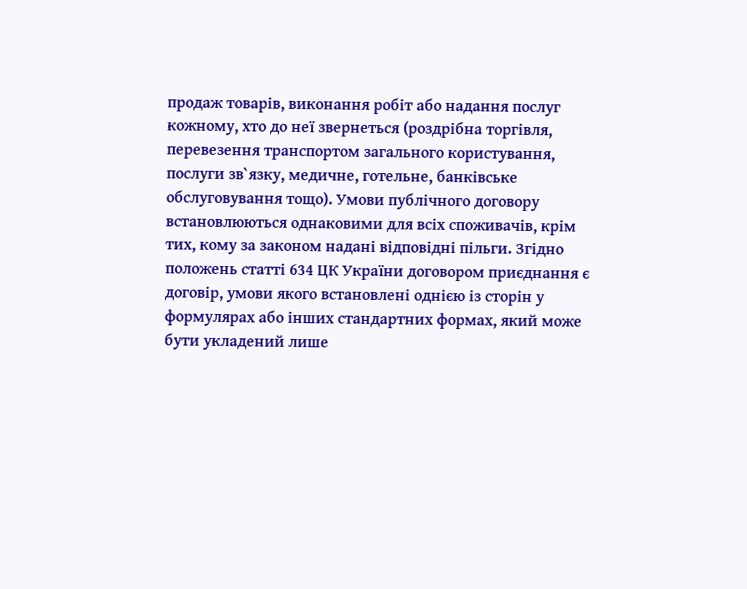продаж товарів, виконання робіт або надання послуг кожному, хто до неї звернеться (роздрібна торгівля, перевезення транспортом загального користування, послуги зв`язку, медичне, готельне, банківське обслуговування тощо). Умови публічного договору встановлюються однаковими для всіх споживачів, крім тих, кому за законом надані відповідні пільги. Згідно положень статті 634 ЦК України договором приєднання є договір, умови якого встановлені однією із сторін у формулярах або інших стандартних формах, який може бути укладений лише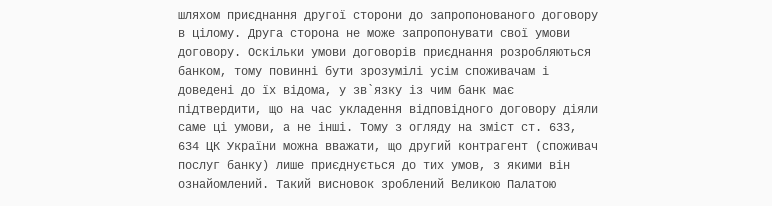шляхом приєднання другої сторони до запропонованого договору в цілому. Друга сторона не може запропонувати свої умови договору. Оскільки умови договорів приєднання розробляються банком, тому повинні бути зрозумілі усім споживачам і доведені до їх відома, у зв`язку із чим банк має підтвердити, що на час укладення відповідного договору діяли саме ці умови, а не інші. Тому з огляду на зміст ст. 633, 634 ЦК України можна вважати, що другий контрагент (споживач послуг банку) лише приєднується до тих умов, з якими він ознайомлений. Такий висновок зроблений Великою Палатою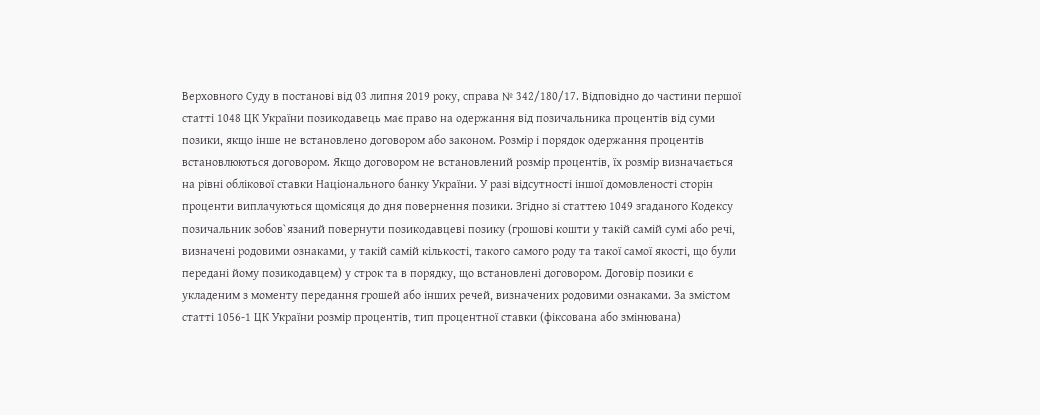Верховного Суду в постанові від 03 липня 2019 року, справа № 342/180/17. Відповідно до частини першої статті 1048 ЦК України позикодавець має право на одержання від позичальника процентів від суми позики, якщо інше не встановлено договором або законом. Розмір і порядок одержання процентів встановлюються договором. Якщо договором не встановлений розмір процентів, їх розмір визначається на рівні облікової ставки Національного банку України. У разі відсутності іншої домовленості сторін проценти виплачуються щомісяця до дня повернення позики. Згідно зі статтею 1049 згаданого Кодексу позичальник зобов`язаний повернути позикодавцеві позику (грошові кошти у такій самій сумі або речі, визначені родовими ознаками, у такій самій кількості, такого самого роду та такої самої якості, що були передані йому позикодавцем) у строк та в порядку, що встановлені договором. Договір позики є укладеним з моменту передання грошей або інших речей, визначених родовими ознаками. За змістом статті 1056-1 ЦК України розмір процентів, тип процентної ставки (фіксована або змінювана)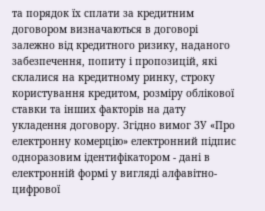та порядок їх сплати за кредитним договором визначаються в договорі залежно від кредитного ризику, наданого забезпечення, попиту і пропозицій, які склалися на кредитному ринку, строку користування кредитом, розміру облікової ставки та інших факторів на дату укладення договору. Згідно вимог ЗУ «Про електронну комерцію» електронний підпис одноразовим ідентифікатором - дані в електронній формі у вигляді алфавітно-цифрової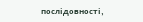послідовності,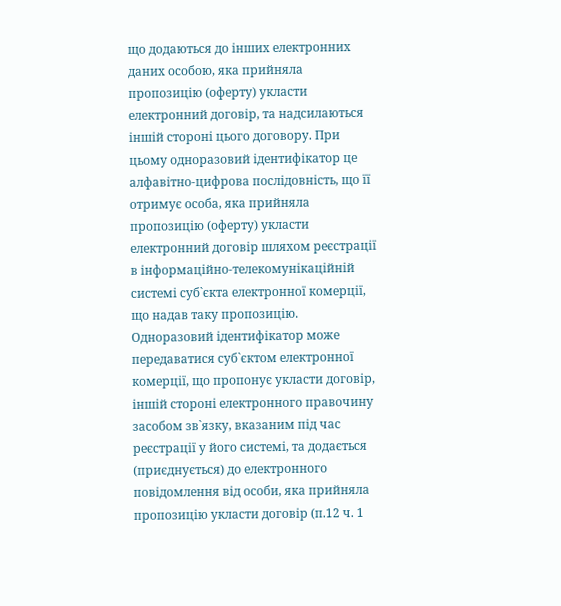що додаються до інших електронних даних особою, яка прийняла пропозицію (оферту) укласти електронний договір, та надсилаються іншій стороні цього договору. При цьому одноразовий ідентифікатор це алфавітно-цифрова послідовність, що її отримує особа, яка прийняла пропозицію (оферту) укласти електронний договір шляхом реєстрації в інформаційно-телекомунікаційній системі суб`єкта електронної комерції, що надав таку пропозицію. Одноразовий ідентифікатор може передаватися суб`єктом електронної комерції, що пропонує укласти договір, іншій стороні електронного правочину засобом зв`язку, вказаним під час реєстрації у його системі, та додається (приєднується) до електронного повідомлення від особи, яка прийняла пропозицію укласти договір (п.12 ч. 1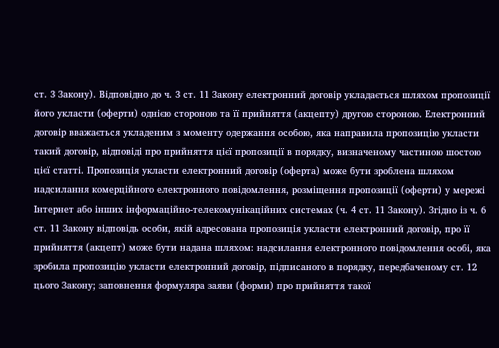ст. 3 Закону). Відповідно до ч. 3 ст. 11 Закону електронний договір укладається шляхом пропозиції його укласти (оферти) однією стороною та її прийняття (акцепту) другою стороною. Електронний договір вважається укладеним з моменту одержання особою, яка направила пропозицію укласти такий договір, відповіді про прийняття цієї пропозиції в порядку, визначеному частиною шостою цієї статті. Пропозиція укласти електронний договір (оферта) може бути зроблена шляхом надсилання комерційного електронного повідомлення, розміщення пропозиції (оферти) у мережі Інтернет або інших інформаційно-телекомунікаційних системах (ч. 4 ст. 11 Закону). Згідно із ч. 6 ст. 11 Закону відповідь особи, якій адресована пропозиція укласти електронний договір, про її прийняття (акцепт) може бути надана шляхом: надсилання електронного повідомлення особі, яка зробила пропозицію укласти електронний договір, підписаного в порядку, передбаченому ст. 12 цього Закону; заповнення формуляра заяви (форми) про прийняття такої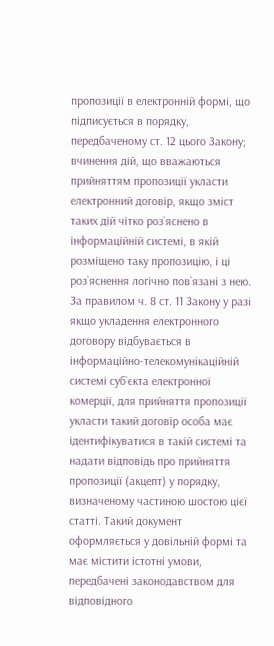пропозиції в електронній формі, що підписується в порядку, передбаченому ст. 12 цього Закону; вчинення дій, що вважаються прийняттям пропозиції укласти електронний договір, якщо зміст таких дій чітко роз`яснено в інформаційній системі, в якій розміщено таку пропозицію, і ці роз`яснення логічно пов`язані з нею. За правилом ч. 8 ст. 11 Закону у разі якщо укладення електронного договору відбувається в інформаційно-телекомунікаційній системі суб`єкта електронної комерції, для прийняття пропозиції укласти такий договір особа має ідентифікуватися в такій системі та надати відповідь про прийняття пропозиції (акцепт) у порядку, визначеному частиною шостою цієї статті. Такий документ оформляється у довільній формі та має містити істотні умови, передбачені законодавством для відповідного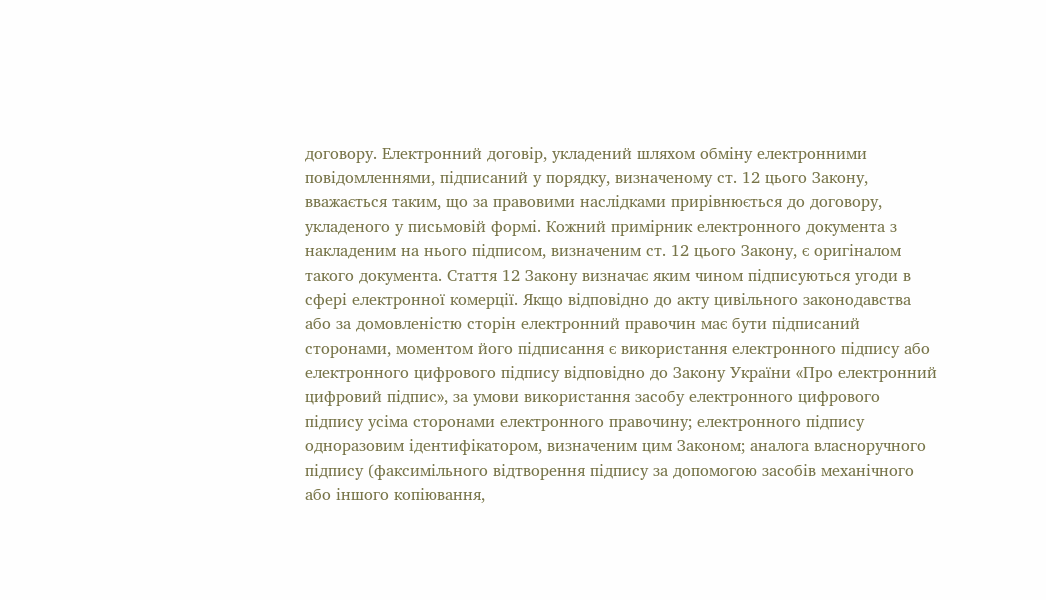договору. Електронний договір, укладений шляхом обміну електронними повідомленнями, підписаний у порядку, визначеному ст. 12 цього Закону, вважається таким, що за правовими наслідками прирівнюється до договору, укладеного у письмовій формі. Кожний примірник електронного документа з накладеним на нього підписом, визначеним ст. 12 цього Закону, є оригіналом такого документа. Стаття 12 Закону визначає яким чином підписуються угоди в сфері електронної комерції. Якщо відповідно до акту цивільного законодавства або за домовленістю сторін електронний правочин має бути підписаний сторонами, моментом його підписання є використання електронного підпису або електронного цифрового підпису відповідно до Закону України «Про електронний цифровий підпис», за умови використання засобу електронного цифрового підпису усіма сторонами електронного правочину; електронного підпису одноразовим ідентифікатором, визначеним цим Законом; аналога власноручного підпису (факсимільного відтворення підпису за допомогою засобів механічного або іншого копіювання,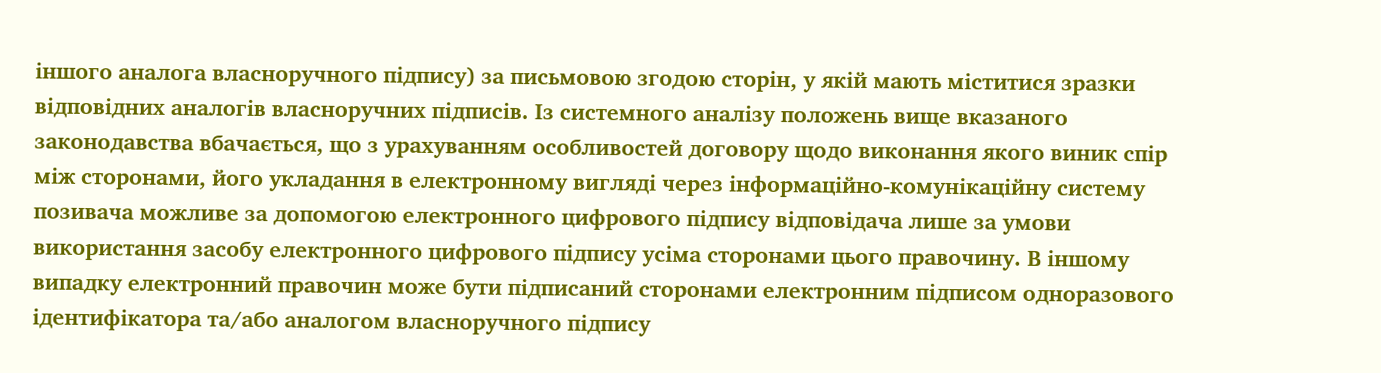іншого аналога власноручного підпису) за письмовою згодою сторін, у якій мають міститися зразки відповідних аналогів власноручних підписів. Із системного аналізу положень вище вказаного законодавства вбачається, що з урахуванням особливостей договору щодо виконання якого виник спір між сторонами, його укладання в електронному вигляді через інформаційно-комунікаційну систему позивача можливе за допомогою електронного цифрового підпису відповідача лише за умови використання засобу електронного цифрового підпису усіма сторонами цього правочину. В іншому випадку електронний правочин може бути підписаний сторонами електронним підписом одноразового ідентифікатора та/або аналогом власноручного підпису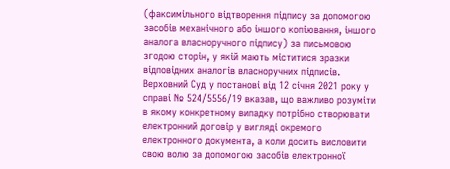(факсимільного відтворення підпису за допомогою засобів механічного або іншого копіювання, іншого аналога власноручного підпису) за письмовою згодою сторін, у якій мають міститися зразки відповідних аналогів власноручних підписів. Верховний Суд у постанові від 12 січня 2021 року у справі № 524/5556/19 вказав, що важливо розуміти в якому конкретному випадку потрібно створювати електронний договір у вигляді окремого електронного документа, а коли досить висловити свою волю за допомогою засобів електронної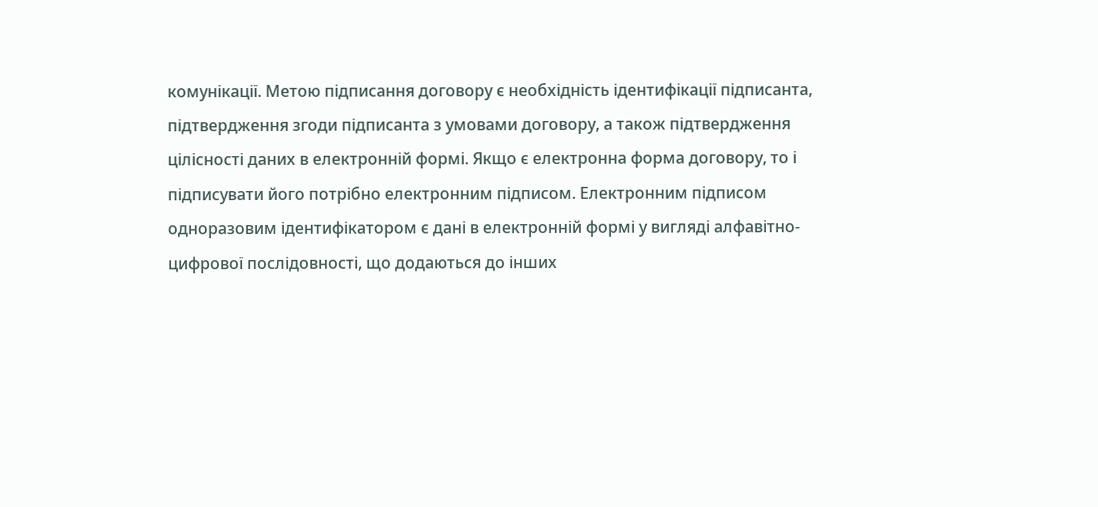комунікації. Метою підписання договору є необхідність ідентифікації підписанта, підтвердження згоди підписанта з умовами договору, а також підтвердження цілісності даних в електронній формі. Якщо є електронна форма договору, то і підписувати його потрібно електронним підписом. Електронним підписом одноразовим ідентифікатором є дані в електронній формі у вигляді алфавітно-цифрової послідовності, що додаються до інших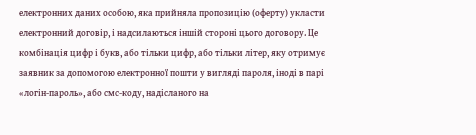електронних даних особою, яка прийняла пропозицію (оферту) укласти електронний договір, і надсилаються іншій стороні цього договору. Це комбінація цифр і букв, або тільки цифр, або тільки літер, яку отримує заявник за допомогою електронної пошти у вигляді пароля, іноді в парі «логін-пароль», або смс-коду, надісланого на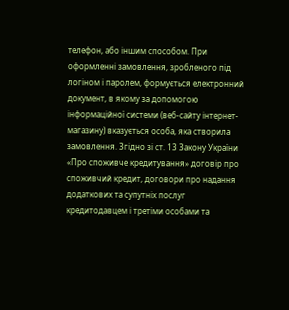телефон, або іншим способом. При оформленні замовлення, зробленого під логіном і паролем, формується електронний документ, в якому за допомогою інформаційної системи (веб-сайту інтернет-магазину) вказується особа, яка створила замовлення. Згідно зі ст. 13 Закону України «Про споживче кредитування» договір про споживчий кредит, договори про надання додаткових та супутніх послуг кредитодавцем і третіми особами та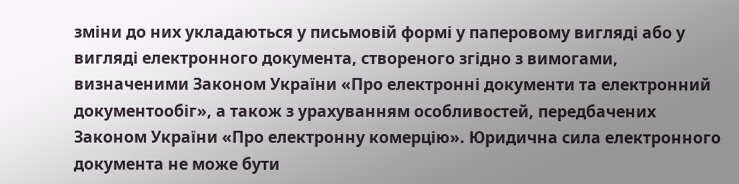зміни до них укладаються у письмовій формі у паперовому вигляді або у вигляді електронного документа, створеного згідно з вимогами, визначеними Законом України «Про електронні документи та електронний документообіг», а також з урахуванням особливостей, передбачених Законом України «Про електронну комерцію». Юридична сила електронного документа не може бути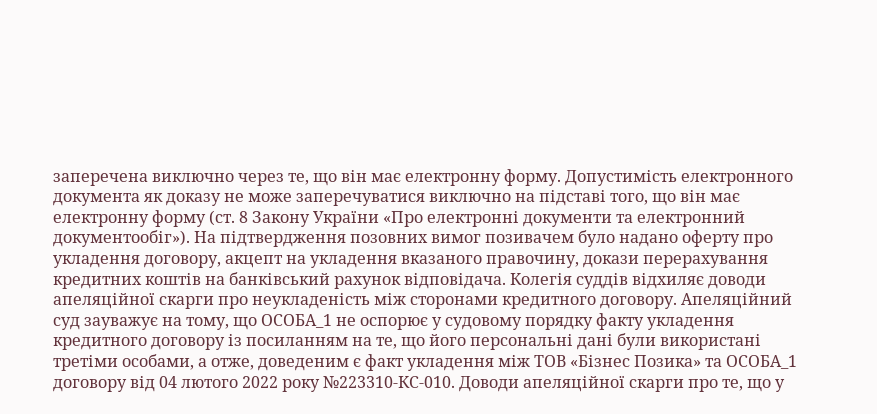заперечена виключно через те, що він має електронну форму. Допустимість електронного документа як доказу не може заперечуватися виключно на підставі того, що він має електронну форму (ст. 8 Закону України «Про електронні документи та електронний документообіг»). На підтвердження позовних вимог позивачем було надано оферту про укладення договору, акцепт на укладення вказаного правочину, докази перерахування кредитних коштів на банківський рахунок відповідача. Колегія суддів відхиляє доводи апеляційної скарги про неукладеність між сторонами кредитного договору. Апеляційний суд зауважує на тому, що ОСОБА_1 не оспорює у судовому порядку факту укладення кредитного договору із посиланням на те, що його персональні дані були використані третіми особами, а отже, доведеним є факт укладення між ТОВ «Бізнес Позика» та ОСОБА_1 договору від 04 лютого 2022 року №223310-КС-010. Доводи апеляційної скарги про те, що у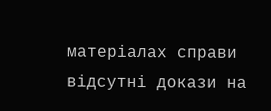матеріалах справи відсутні докази на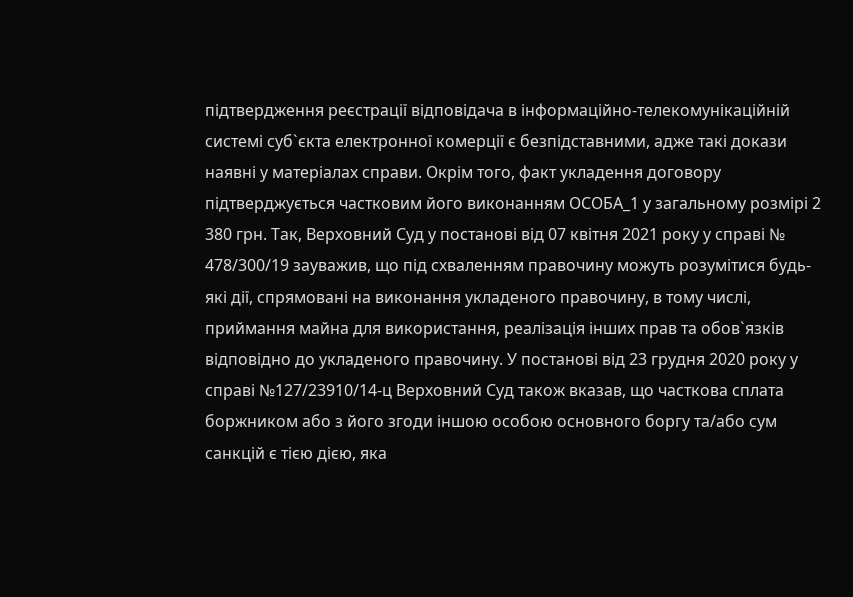підтвердження реєстрації відповідача в інформаційно-телекомунікаційній системі суб`єкта електронної комерції є безпідставними, адже такі докази наявні у матеріалах справи. Окрім того, факт укладення договору підтверджується частковим його виконанням ОСОБА_1 у загальному розмірі 2 380 грн. Так, Верховний Суд у постанові від 07 квітня 2021 року у справі № 478/300/19 зауважив, що під схваленням правочину можуть розумітися будь-які дії, спрямовані на виконання укладеного правочину, в тому числі, приймання майна для використання, реалізація інших прав та обов`язків відповідно до укладеного правочину. У постанові від 23 грудня 2020 року у справі №127/23910/14-ц Верховний Суд також вказав, що часткова сплата боржником або з його згоди іншою особою основного боргу та/або сум санкцій є тією дією, яка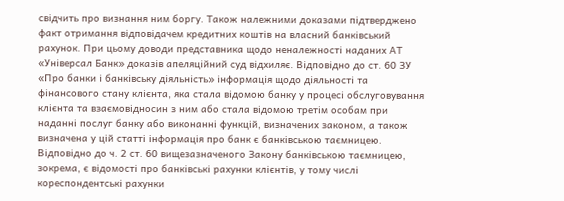свідчить про визнання ним боргу. Також належними доказами підтверджено факт отримання відповідачем кредитних коштів на власний банківський рахунок. При цьому доводи представника щодо неналежності наданих АТ «Універсал Банк» доказів апеляційний суд відхиляє. Відповідно до ст. 60 ЗУ «Про банки і банківську діяльність» інформація щодо діяльності та фінансового стану клієнта, яка стала відомою банку у процесі обслуговування клієнта та взаємовідносин з ним або стала відомою третім особам при наданні послуг банку або виконанні функцій, визначених законом, а також визначена у цій статті інформація про банк є банківською таємницею. Відповідно до ч. 2 ст. 60 вищезазначеного Закону банківською таємницею, зокрема, є відомості про банківські рахунки клієнтів, у тому числі кореспондентські рахунки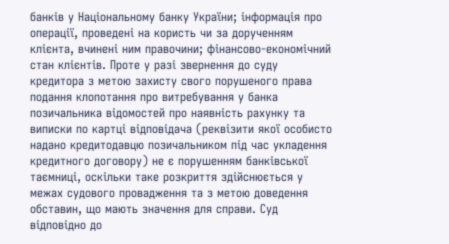банків у Національному банку України; інформація про операції, проведені на користь чи за дорученням клієнта, вчинені ним правочини; фінансово-економічний стан клієнтів. Проте у разі звернення до суду кредитора з метою захисту свого порушеного права подання клопотання про витребування у банка позичальника відомостей про наявність рахунку та виписки по картці відповідача (реквізити якої особисто надано кредитодавцю позичальником під час укладення кредитного договору) не є порушенням банківської таємниці, оскільки таке розкриття здійснюється у межах судового провадження та з метою доведення обставин, що мають значення для справи. Суд відповідно до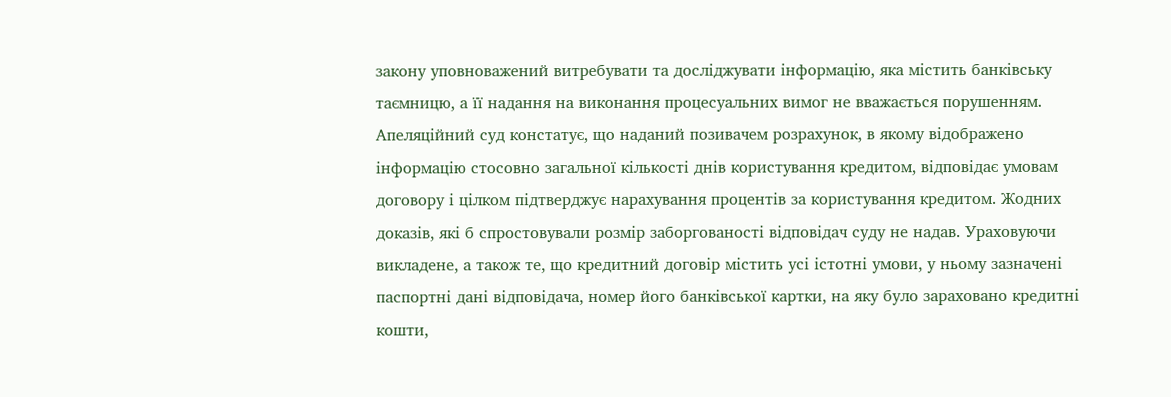закону уповноважений витребувати та досліджувати інформацію, яка містить банківську таємницю, а її надання на виконання процесуальних вимог не вважається порушенням. Апеляційний суд констатує, що наданий позивачем розрахунок, в якому відображено інформацію стосовно загальної кількості днів користування кредитом, відповідає умовам договору і цілком підтверджує нарахування процентів за користування кредитом. Жодних доказів, які б спростовували розмір заборгованості відповідач суду не надав. Ураховуючи викладене, а також те, що кредитний договір містить усі істотні умови, у ньому зазначені паспортні дані відповідача, номер його банківської картки, на яку було зараховано кредитні кошти,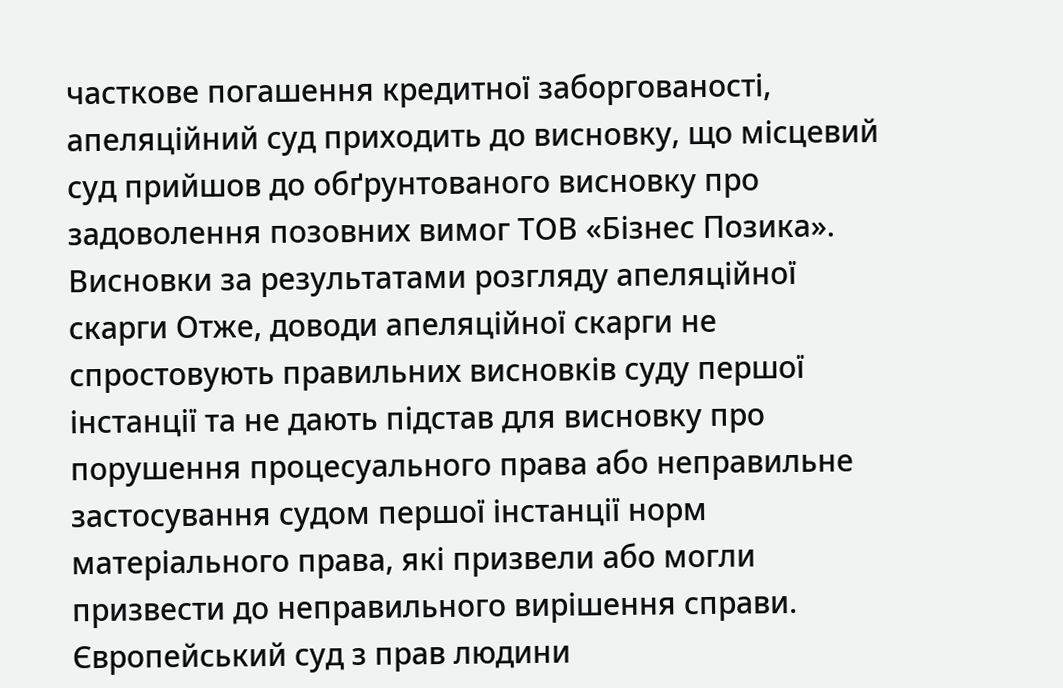часткове погашення кредитної заборгованості, апеляційний суд приходить до висновку, що місцевий суд прийшов до обґрунтованого висновку про задоволення позовних вимог ТОВ «Бізнес Позика». Висновки за результатами розгляду апеляційної скарги Отже, доводи апеляційної скарги не спростовують правильних висновків суду першої інстанції та не дають підстав для висновку про порушення процесуального права або неправильне застосування судом першої інстанції норм матеріального права, які призвели або могли призвести до неправильного вирішення справи. Європейський суд з прав людини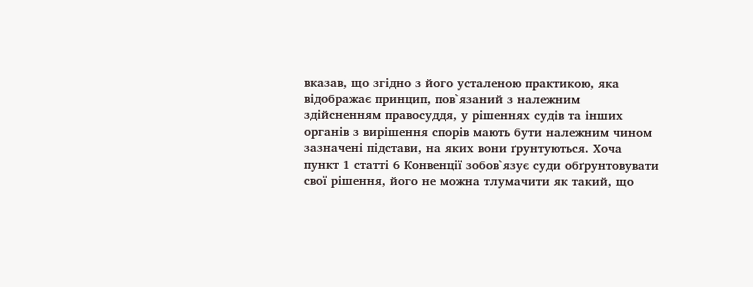вказав, що згідно з його усталеною практикою, яка відображає принцип, пов`язаний з належним здійсненням правосуддя, у рішеннях судів та інших органів з вирішення спорів мають бути належним чином зазначені підстави, на яких вони ґрунтуються. Хоча пункт 1 статті 6 Конвенції зобов`язує суди обґрунтовувати свої рішення, його не можна тлумачити як такий, що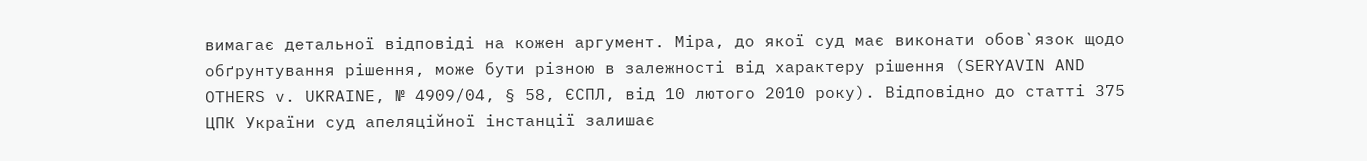вимагає детальної відповіді на кожен аргумент. Міра, до якої суд має виконати обов`язок щодо обґрунтування рішення, може бути різною в залежності від характеру рішення (SERYAVIN AND OTHERS v. UKRAINE, № 4909/04, § 58, ЄСПЛ, від 10 лютого 2010 року). Відповідно до статті 375 ЦПК України суд апеляційної інстанції залишає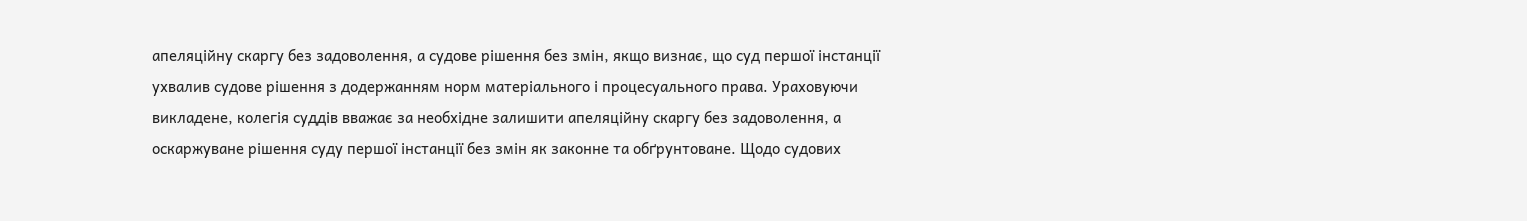апеляційну скаргу без задоволення, а судове рішення без змін, якщо визнає, що суд першої інстанції ухвалив судове рішення з додержанням норм матеріального і процесуального права. Ураховуючи викладене, колегія суддів вважає за необхідне залишити апеляційну скаргу без задоволення, а оскаржуване рішення суду першої інстанції без змін як законне та обґрунтоване. Щодо судових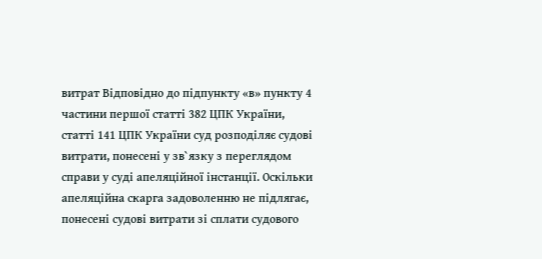витрат Відповідно до підпункту «в» пункту 4 частини першої статті 382 ЦПК України, статті 141 ЦПК України суд розподіляє судові витрати, понесені у зв`язку з переглядом справи у суді апеляційної інстанції. Оскільки апеляційна скарга задоволенню не підлягає, понесені судові витрати зі сплати судового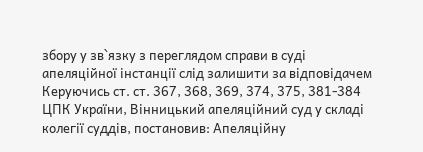збору у зв`язку з переглядом справи в суді апеляційної інстанції слід залишити за відповідачем Керуючись ст. ст. 367, 368, 369, 374, 375, 381-384 ЦПК України, Вінницький апеляційний суд у складі колегії суддів, постановив: Апеляційну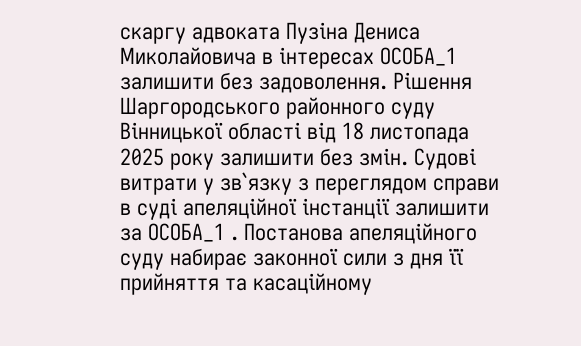скаргу адвоката Пузіна Дениса Миколайовича в інтересах ОСОБА_1 залишити без задоволення. Рішення Шаргородського районного суду Вінницької області від 18 листопада 2025 року залишити без змін. Судові витрати у зв`язку з переглядом справи в суді апеляційної інстанції залишити за ОСОБА_1 . Постанова апеляційного суду набирає законної сили з дня її прийняття та касаційному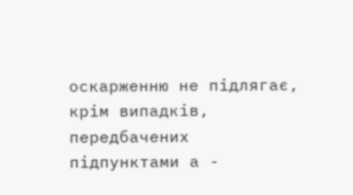оскарженню не підлягає, крім випадків, передбачених підпунктами а -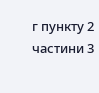г пункту 2 частини 3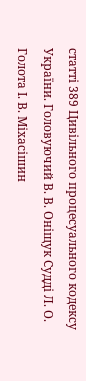статті 389 Цивільного процесуального кодексу України. Головуючий В. В. Оніщук Судді Л. О. Голота І. В. Міхасішин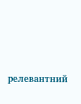релевантний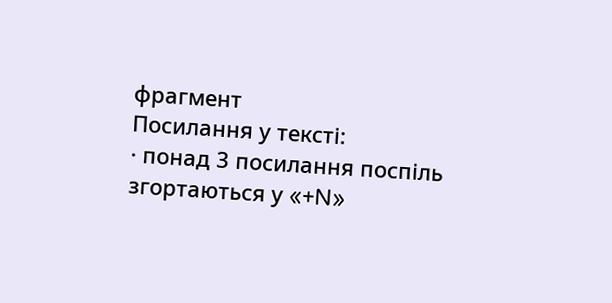фрагмент
Посилання у тексті:
· понад 3 посилання поспіль згортаються у «+N»